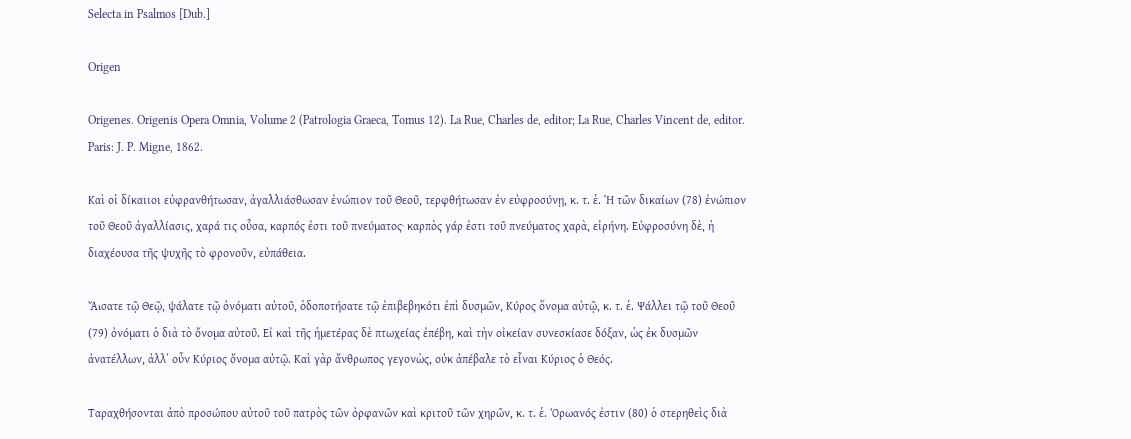Selecta in Psalmos [Dub.]

Origen

Origenes. Origenis Opera Omnia, Volume 2 (Patrologia Graeca, Tomus 12). La Rue, Charles de, editor; La Rue, Charles Vincent de, editor. Paris: J. P. Migne, 1862.

Καὶ οἱ δίκαιιοι εὐφρανθήτωσαν, ἀγαλλιάσθωσαν ἐνώπιον τοῦ Θεοῦ, τερφθήτωσαν ἐν εὐφροσύνῃ, κ. τ. ἑ. Ἡ τῶν δικαίων (78) ἐνώπιον τοῦ Θεοῦ ἀγαλλίασις, χαρά τις οὗσα, καρπός ἐστι τοῦ πνεύματος· καρπὸς γάρ ἐστι τοῦ πνεύματος χαρὰ, εἰρήνη. Εὐφροσύνη δὲ, ἡ διαχέουσα τῆς ψυχῆς τὸ φρονοῦν, εὐπάθεια.

ᾌσατε τῷ Θεῷ, ψάλατε τῷ ὀνόματι αὐτοῦ, ὁδοποτήσατε τῷ ἐπιβεβηκότι ἐπὶ δυσμῶν, Κύρος ὅνομα αὐτῷ, κ. τ. ἑ. Ψάλλει τῷ τοῦ Θεοῦ (79) ὀνόματι ὁ διὰ τὸ ὄνομα αὐτοῦ. Εἰ καὶ τῆς ἡμετέρας δὲ πτωχείας ἐπέβη, καὶ τὴν οἰκείαν συνεσκίασε δόξαν, ὡς ἐκ δυσμῶν ἀνατέλλων, ἀλλʼ οὖν Κύριος ὄνομα αὐτῷ. Καὶ γὰρ ἄνθρωπος γεγονὼς, οὐκ ἀπέβαλε τὸ εἷναι Κύριος ὁ Θεός.

Ταραχθήσονται ἀπὸ προσώπου αὐτοῦ τοῦ πατρὸς τῶν ὀρφανῶν καὶ κριτοῦ τῶν χηρῶν, κ. τ. ἑ. Ὀρωανός ἐστιν (80) ὁ στερηθεὶς διὰ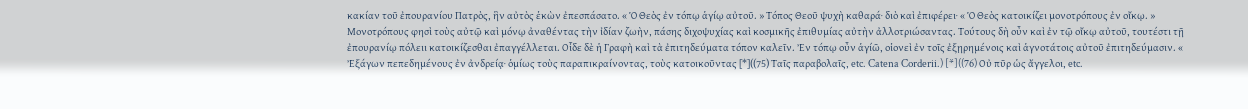κακίαν τοῦ ἐπουρανίου Πατρὸς, ἣν αὐτὸς ἑκὼν ἐπεσπάσατο. « Ὁ Θεὸς ἐν τόπῳ ἁγίῳ αὐτοῦ. » Τόπος Θεοῦ ψυχὴ καθαρά· διὸ καὶ ἐπιφέρει· « Ὁ Θεὸς κατοικίζει μονοτρόπους ἐν οἴκῳ. » Μονοτρόπους φησὶ τοὺς αὐτῷ καὶ μόνῳ ἀναθέντας τὴν ἰδίαν ζωὴν, πάσης διχοψυχίας καὶ κοσμικῆς ἐπιθυμίας αὐτὴν ἀλλοτριώσαντας. Τούτους δὴ οὖν καὶ ἐν τῷ οἴκῳ αὐτοῦ, τουτέστι τῇ ἐπουρανίῳ πόλειι κατοικίζεσθαι ἐπαγγέλλεται. Οἷδε δὲ ἡ Γραφὴ καὶ τὰ ἐπιτηδεύματα τόπον καλεῖν. Ἐν τόπῳ οὖν ἁγίῶ, οἱονεὶ ἐν τοῖς ἐξῃρημένοις καὶ ἁγνοτάτοις αὐτοῦ ἐπιτηδεύμασιν. « Ἐξάγων πεπεδημένους ἐν ἀνδρείᾳ· ὁμίως τοὺς παραπικραίνοντας, τοὺς κατοικοῦντας [*]((75) Ταῖς παραβολαῖς, etc. Catena Corderii.) [*]((76) Οὐ πῦρ ὡς ἄγγελοι, etc.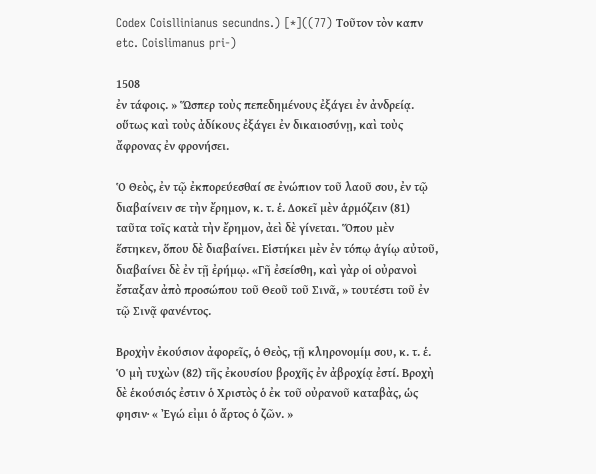Codex Coisllinianus secundns.) [*]((77) Τοῦτον τὸν καπν etc. Coislimanus pri-)

1508
ἐν τάφοις. » Ὥσπερ τοὺς πεπεδημένους ἐξάγει ἐν ἀνδρείᾳ. οὕτως καὶ τοὺς ἀδίκους ἐξάγει ἐν δικαιοσύνῃ, καὶ τοὺς ἄφρονας ἐν φρονήσει.

Ὁ Θεὸς, ἐν τῷ ἐκπορεύεσθαί σε ἐνώπιον τοῦ λαοῦ σου, ἐν τῷ διαβαίνειν σε τὴν ἔρημον, κ. τ. ἑ. Δοκεῖ μὲν ἁρμόζειν (81) ταῦτα τοῖς κατὰ τὴν ἔρημον, ἀεὶ δὲ γίνεται. Ὅπου μὲν ἕστηκεν, ὅπου δὲ διαβαίνει. Εἱστήκει μὲν ἐν τόπῳ ἁγίῳ αὐτοῦ, διαβαίνει δὲ ἐν τῇ ἐρήμῳ. «Γῆ ἐσείσθη, καὶ γὰρ οἱ οὐρανοὶ ἔσταξαν ἀπὸ προσώπου τοῦ Θεοῦ τοῦ Σινᾶ, » τουτέστι τοῦ ἐν τῷ Σινᾷ φανέντος.

Βροχὴν ἐκούσιον ἀφορεῖς, ὁ Θεὸς, τῇ κληρονομίμ σου, κ. τ. ἑ. Ὁ μὴ τυχὼν (82) τῆς ἐκουσίου βροχῆς ἐν ἀβροχίᾳ ἐστί. Βροχὴ δὲ ἑκούσιός ἐστιν ὁ Χριστὸς ὁ ἐκ τοῦ οὐρανοῦ καταβὰς, ὡς φησιν· « Ἐγώ εἰμι ὁ ἄρτος ὁ ζῶν. »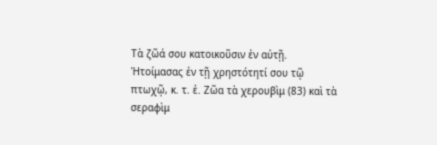Τὰ ζῶά σου κατοικοῦσιν ἐν αὐτῇ. Ἡτοίμασας ἐν τῇ χρηστότητί σου τῷ πτωχῷ, κ. τ. ἑ. Ζῶα τὰ χερουβὶμ (83) καὶ τὰ σεραφὶμ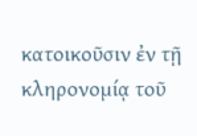κατοικοῦσιν ἐν τῇ κληρονομίᾳ τοῦ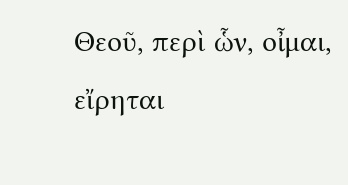Θεοῦ, περὶ ὧν, οἶμαι, εἴρηται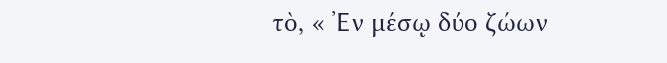τὸ, « Ἐν μέσῳ δύο ζώων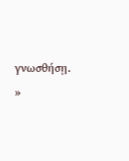γνωσθήσῃ. »